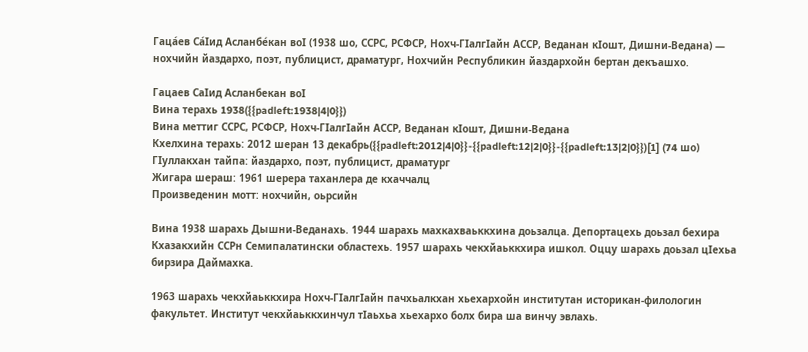Гаца́ев Са́Ӏид Асланбе́кан воӀ (1938 шо, ССРС, РСФСР, Нохч-ГӀалгӀайн АССР, Веданан кӀошт, Дишни-Ведана) — нохчийн йаздархо, поэт, публицист, драматург, Нохчийн Республикин йаздархойн бертан декъашхо.

Гацаев СаӀид Асланбекан воӀ
Вина терахь 1938({{padleft:1938|4|0}})
Вина меттиг ССРС, РСФСР, Нохч-ГӀалгӀайн АССР, Веданан кӀошт, Дишни-Ведана
Кхелхина терахь: 2012 шеран 13 декабрь({{padleft:2012|4|0}}-{{padleft:12|2|0}}-{{padleft:13|2|0}})[1] (74 шо)
ГӀуллакхан тайпа: йаздархо, поэт, публицист, драматург
Жигара шераш: 1961 шерера таханлера де кхаччалц
Произведенин мотт: нохчийн, оьрсийн

Вина 1938 шарахь Дышни-Веданахь. 1944 шарахь махкахваьккхина доьзалца. Депортацехь доьзал бехира Кхазакхийн ССРн Семипалатински областехь. 1957 шарахь чекхйаьккхира ишкол. Оццу шарахь доьзал цӀехьа бирзира Даймахка.

1963 шарахь чекхйаьккхира Нохч-ГӀалгӀайн пачхьалкхан хьехархойн институтан историкан-филологин факультет. Институт чекхйаьккхинчул тӀаьхьа хьехархо болх бира ша винчу эвлахь.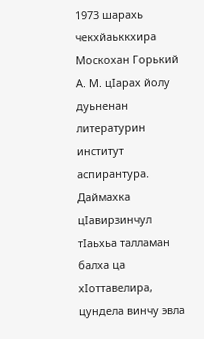1973 шарахь чекхйаьккхира Москохан Горький А. М. цӀарах йолу дуьненан литературин институт аспирантура. Даймахка цӀавирзинчул тӀаьхьа талламан балха ца хӀоттавелира, цундела винчу эвла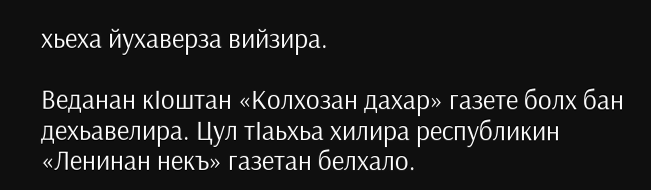хьеха йухаверза вийзира.

Веданан кӀоштан «Колхозан дахар» газете болх бан дехьавелира. Цул тӀаьхьа хилира республикин «Ленинан некъ» газетан белхало.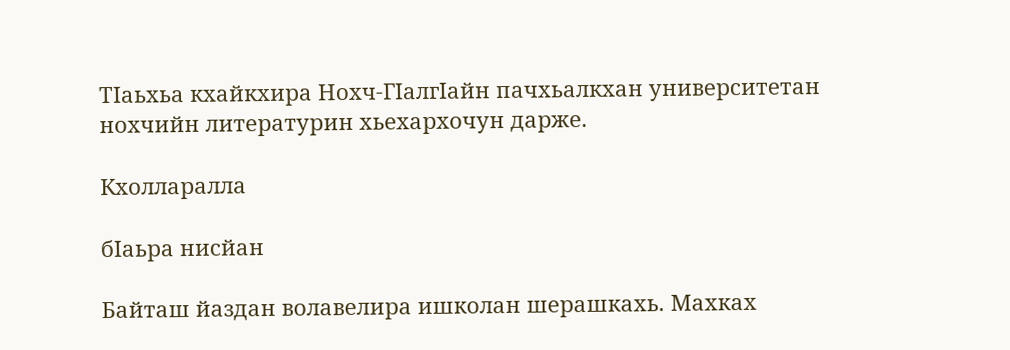ТӀаьхьа кхайкхира Нохч-ГӀалгӀайн пачхьалкхан университетан нохчийн литературин хьехархочун дарже.

Кхолларалла

бӀаьра нисйан

Байташ йаздан волавелира ишколан шерашкахь. Махках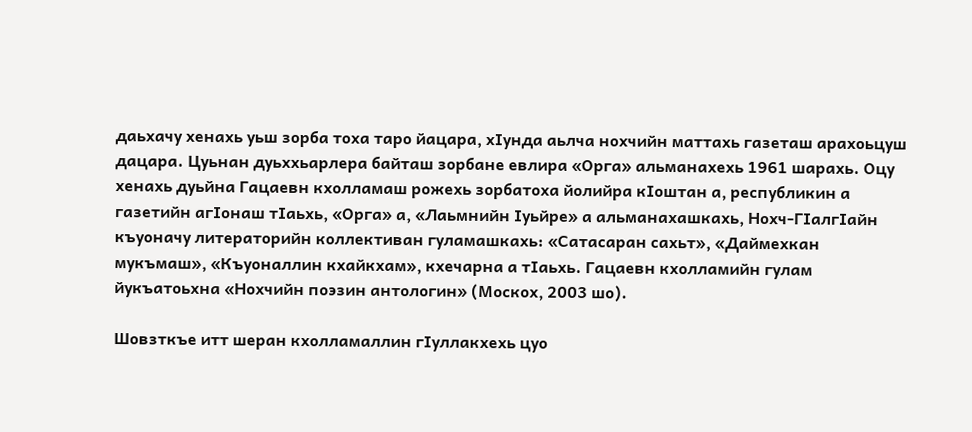даьхачу хенахь уьш зорба тоха таро йацара, хӀунда аьлча нохчийн маттахь газеташ арахоьцуш дацара. Цуьнан дуьххьарлера байташ зорбане евлира «Орга» альманахехь 1961 шарахь. Оцу хенахь дуьйна Гацаевн кхолламаш рожехь зорбатоха йолийра кӀоштан а, республикин а газетийн агӀонаш тӀаьхь, «Орга» а, «Лаьмнийн Ӏуьйре» а альманахашкахь, Нохч-ГӀалгӀайн къуоначу литераторийн коллективан гуламашкахь: «Сатасаран сахьт», «Даймехкан мукъмаш», «Къуоналлин кхайкхам», кхечарна а тӀаьхь. Гацаевн кхолламийн гулам йукъатоьхна «Нохчийн поэзин антологин» (Москох, 2003 шо).

Шовзткъе итт шеран кхолламаллин гӀуллакхехь цуо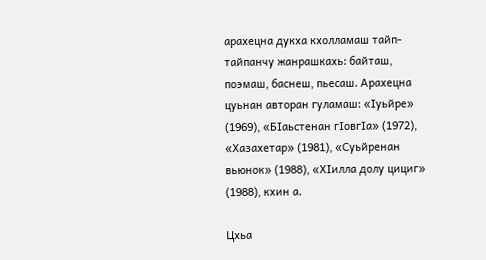арахецна дукха кхолламаш тайп-тайпанчу жанрашкахь: байташ, поэмаш, баснеш, пьесаш. Арахецна цуьнан авторан гуламаш: «Ӏуьйре» (1969), «БӀаьстенан гӀовгӀа» (1972), «Хазахетар» (1981), «Суьйренан вьюнок» (1988), «ХӀилла долу цициг» (1988), кхин а.

Цхьа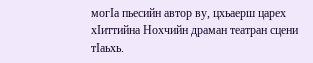могӀа пьесийн автор ву, цхьаерш царех хӀиттийна Нохчийн драман театран сцени тӀаьхь.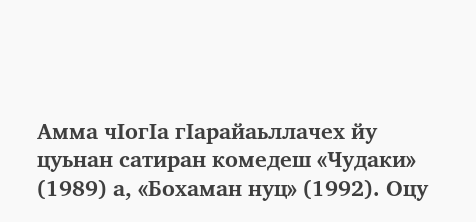Амма чӀогӀа гӀарайаьллачех йу цуьнан сатиран комедеш «Чудаки» (1989) а, «Бохаман нуц» (1992). Оцу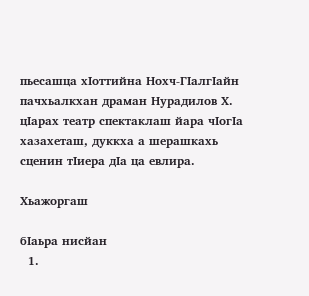пьесашца хӀоттийна Нохч-ГӀалгӀайн пачхьалкхан драман Нурадилов Х. цӀарах театр спектаклаш йара чӀогӀа хазахеташ, дуккха а шерашкахь сценин тӀиера дӀа ца евлира.

Хьажоргаш

бӀаьра нисйан
  1.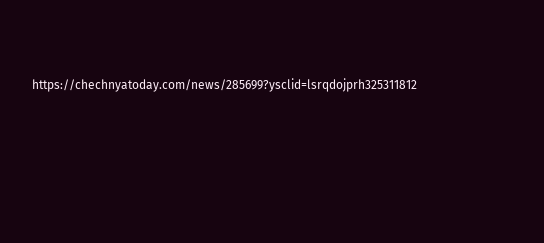https://chechnyatoday.com/news/285699?ysclid=lsrqdojprh325311812